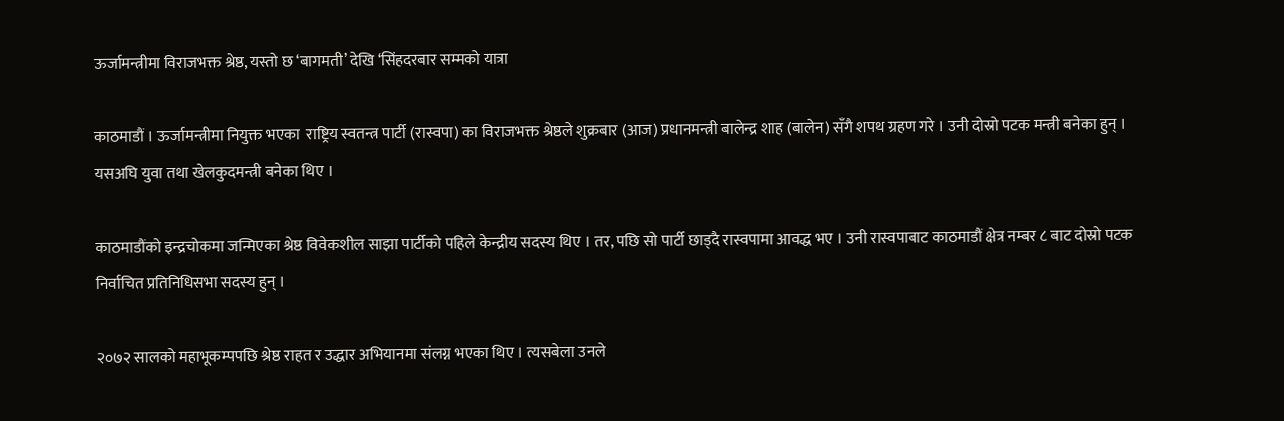ऊर्जामन्त्रीमा विराजभक्त श्रेष्ठ, यस्तो छ ‘बागमती’ देखि ‘सिंहदरबार सम्मको यात्रा

काठमाडौं । ऊर्जामन्त्रीमा नियुक्त भएका  राष्ट्रिय स्वतन्त्र पार्टी (रास्वपा) का विराजभक्त श्रेष्ठले शुक्रबार (आज) प्रधानमन्त्री बालेन्द्र शाह (बालेन) सँगै शपथ ग्रहण गरे । उनी दोस्रो पटक मन्त्री बनेका हुन् । यसअघि युवा तथा खेलकुदमन्त्री बनेका थिए ।

काठमाडौंको इन्द्रचोकमा जन्मिएका श्रेष्ठ विवेकशील साझा पार्टीको पहिले केन्द्रीय सदस्य थिए । तर, पछि सो पार्टी छाड्दै रास्वपामा आवद्ध भए । उनी रास्वपाबाट काठमाडौं क्षेत्र नम्बर ८ बाट दोस्रो पटक निर्वाचित प्रतिनिधिसभा सदस्य हुन् ।

२०७२ सालको महाभूकम्पपछि श्रेष्ठ राहत र उद्धार अभियानमा संलग्न भएका थिए । त्यसबेला उनले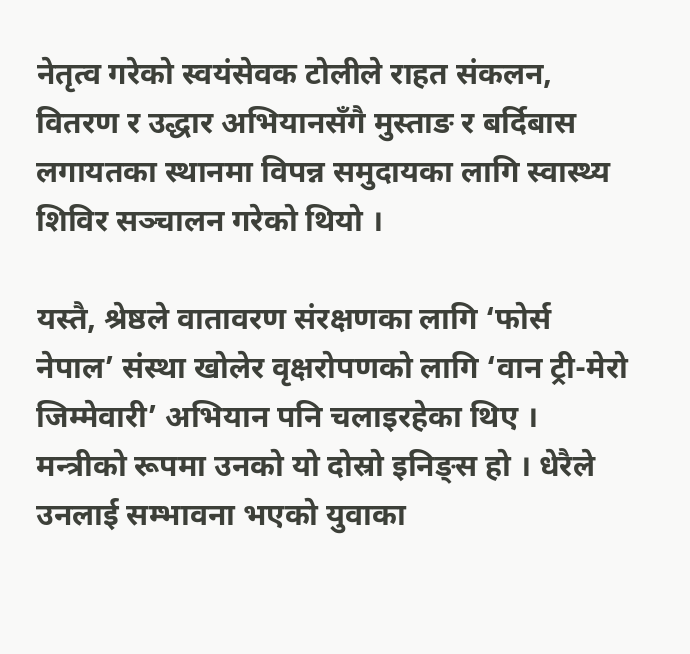नेतृत्व गरेको स्वयंसेवक टोलीले राहत संकलन, वितरण र उद्धार अभियानसँगै मुस्ताङ र बर्दिबास लगायतका स्थानमा विपन्न समुदायका लागि स्वास्थ्य शिविर सञ्चालन गरेको थियो ।

यस्तै, श्रेष्ठले वातावरण संरक्षणका लागि ‘फोर्स नेपाल’ संस्था खोलेर वृक्षरोपणको लागि ‘वान ट्री-मेरो जिम्मेवारी’ अभियान पनि चलाइरहेका थिए । मन्त्रीको रूपमा उनको यो दोस्रो इनिङ्स हो । धेरैले उनलाई सम्भावना भएको युवाका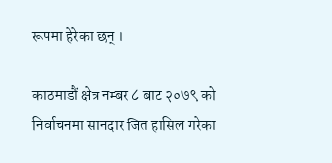रूपमा हेरेका छन् ।

काठमाडौं क्षेत्र नम्बर ८ बाट २०७९ को निर्वाचनमा सानदार जित हासिल गरेका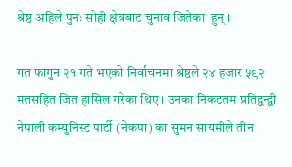श्रेष्ठ अहिले पुनः सोही क्षेत्रबाट चुनाव जितेका  हुन् ।

गत फागुन २१ गते भएको निर्वाचनमा श्रेष्ठले २४ हजार ५९२ मतसहित जित हासिल गरेका थिए । उनका निकटतम प्रतिद्वन्द्वी नेपाली कम्युनिस्ट पार्टी (नेकपा) का सुमन सायमीले तीन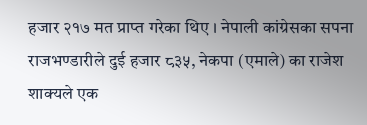हजार २१७ मत प्राप्त गरेका थिए । नेपाली कांग्रेसका सपना राजभण्डारीले दुई हजार ८३५, नेकपा (एमाले) का राजेश शाक्यले एक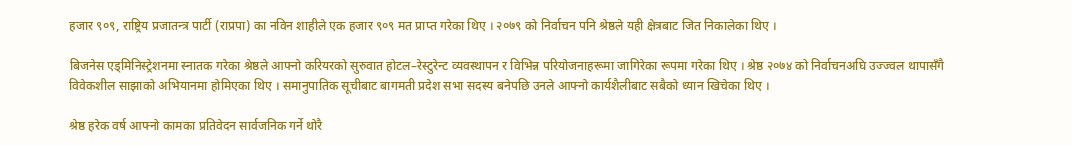हजार ९०९, राष्ट्रिय प्रजातन्त्र पार्टी (राप्रपा) का नविन शाहीले एक हजार ९०९ मत प्राप्त गरेका थिए । २०७९ को निर्वाचन पनि श्रेष्ठले यही क्षेत्रबाट जित निकालेका थिए ।

बिजनेस एड्मिनिस्ट्रेशनमा स्नातक गरेका श्रेष्ठले आफ्नो करियरको सुरुवात होटल–रेस्टुरेन्ट व्यवस्थापन र विभिन्न परियोजनाहरूमा जागिरेका रूपमा गरेका थिए । श्रेष्ठ २०७४ को निर्वाचनअघि उज्ज्वल थापासँगै विवेकशील साझाको अभियानमा होमिएका थिए । समानुपातिक सूचीबाट बागमती प्रदेश सभा सदस्य बनेपछि उनले आफ्नो कार्यशैलीबाट सबैको ध्यान खिचेका थिए ।

श्रेष्ठ हरेक वर्ष आफ्नो कामका प्रतिवेदन सार्वजनिक गर्ने थोरै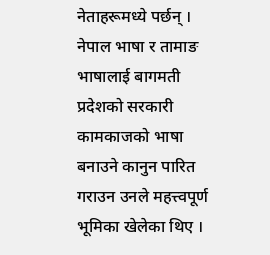नेताहरूमध्ये पर्छन् । नेपाल भाषा र तामाङ भाषालाई बागमती प्रदेशको सरकारी कामकाजको भाषा बनाउने कानुन पारित गराउन उनले महत्त्वपूर्ण भूमिका खेलेका थिए ।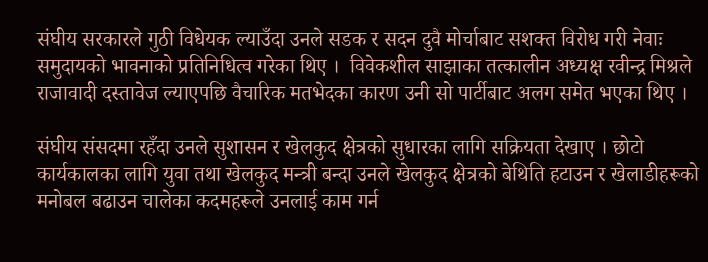संघीय सरकारले गुठी विधेयक ल्याउँदा उनले सडक र सदन दुवै मोर्चाबाट सशक्त विरोध गरी नेवाः समुदायको भावनाको प्रतिनिधित्व गरेका थिए ।  विवेकशील साझाका तत्कालीन अध्यक्ष रवीन्द्र मिश्रले राजावादी दस्तावेज ल्याएपछि वैचारिक मतभेदका कारण उनी सो पार्टीबाट अलग समेत भएका थिए ।

संघीय संसदमा रहँदा उनले सुशासन र खेलकुद क्षेत्रको सुधारका लागि सक्रियता देखाए । छोटो कार्यकालका लागि युवा तथा खेलकुद मन्त्री बन्दा उनले खेलकुद क्षेत्रको बेथिति हटाउन र खेलाडीहरूको मनोबल बढाउन चालेका कदमहरूले उनलाई काम गर्न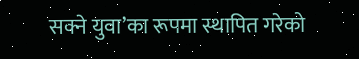सक्ने युवा’का रूपमा स्थापित गरेको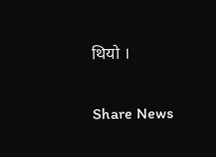थियो ।

Share News